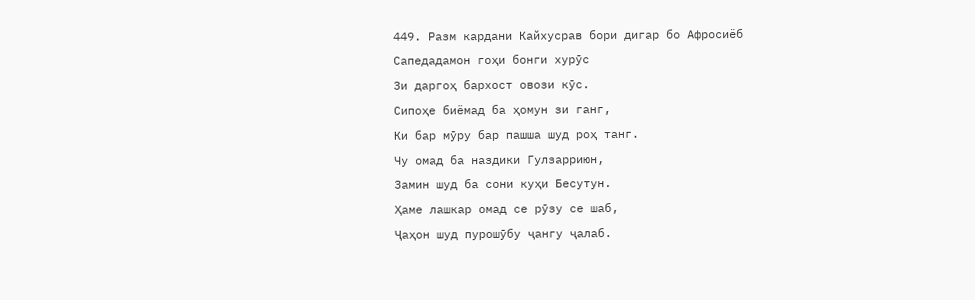449. Разм кардани Кайхусрав бори дигар бо Афросиёб
Сапедадамон гоҳи бонги хурӯс
Зи даргоҳ бархост овози кӯс.
Сипоҳе биёмад ба ҳомун зи ганг,
Ки бар мӯру бар пашша шуд роҳ танг.
Чу омад ба наздики Гулзарриюн,
Замин шуд ба сони куҳи Бесутун.
Ҳаме лашкар омад се рӯзу се шаб,
Ҷаҳон шуд пурошӯбу ҷангу ҷалаб.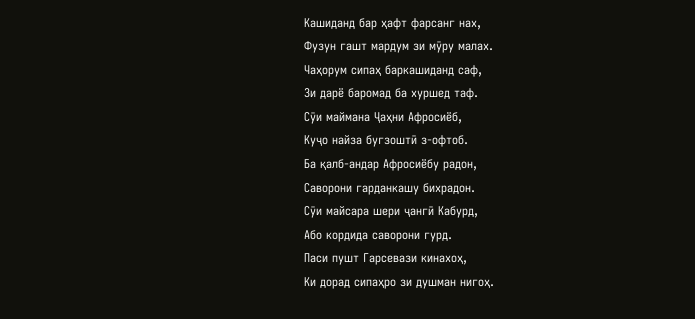Кашиданд бар ҳафт фарсанг нах,
Фузун гашт мардум зи мӯру малах.
Чаҳорум сипаҳ баркашиданд саф,
Зи дарё баромад ба хуршед таф.
Сӯи маймана Ҷаҳни Афросиёб,
Куҷо найза бугзоштӣ з-офтоб.
Ба қалб-андар Афросиёбу радон,
Саворони гарданкашу бихрадон.
Сӯи майсара шери ҷангӣ Кабурд,
Або кордида саворони гурд.
Паси пушт Гарсевази кинахоҳ,
Ки дорад сипаҳро зи душман нигоҳ.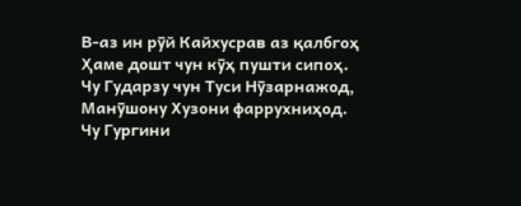В-аз ин рӯй Кайхусрав аз қалбгоҳ
Ҳаме дошт чун кӯҳ пушти сипоҳ.
Чу Гударзу чун Туси Нӯзарнажод,
Манӯшону Хузони фаррухниҳод.
Чу Гургини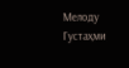Мелоду Густаҳми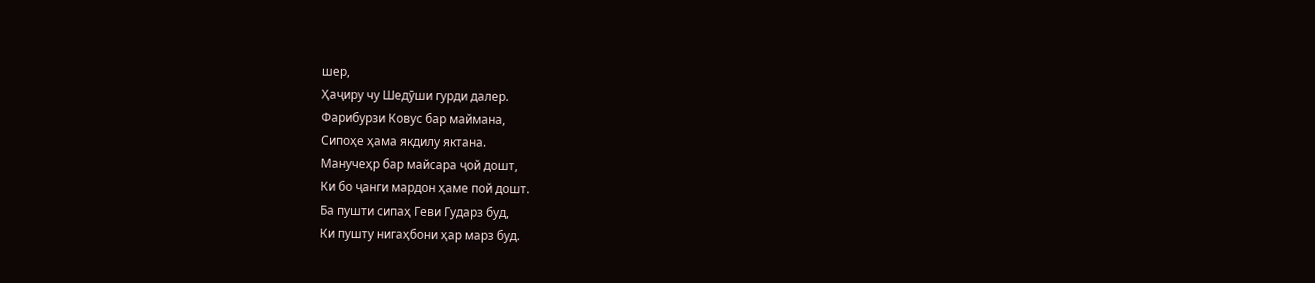шер,
Ҳаҷиру чу Шедӯши гурди далер.
Фарибурзи Ковус бар маймана,
Сипоҳе ҳама якдилу яктана.
Манучеҳр бар майсара ҷой дошт,
Ки бо ҷанги мардон ҳаме пой дошт.
Ба пушти сипаҳ Геви Гударз буд,
Ки пушту нигаҳбони ҳар марз буд.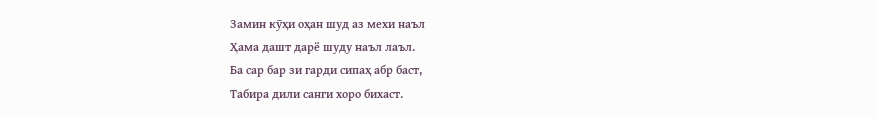Замин кӯҳи оҳан шуд аз мехи наъл
Ҳама дашт дарё шуду наъл лаъл.
Ба сар бар зи гарди сипаҳ абр баст,
Табира дили санги хоро бихаст.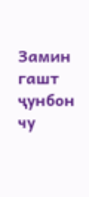Замин гашт ҷунбон чу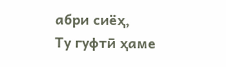абри сиёҳ,
Ту гуфтӣ ҳаме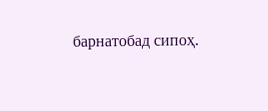барнатобад сипоҳ.